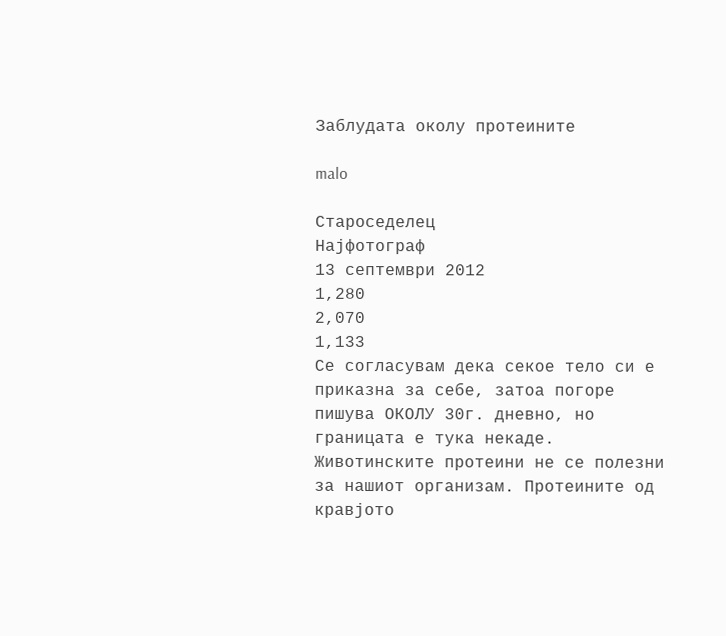Заблудата околу протеините

malo

Староседелец
Најфотограф
13 септември 2012
1,280
2,070
1,133
Се согласувам дека секое тело си е приказна за себе, затоа погоре пишува ОКОЛУ 30г. дневно, но границата е тука некаде.
Животинските протеини не се полезни за нашиот организам. Протеините од кравјото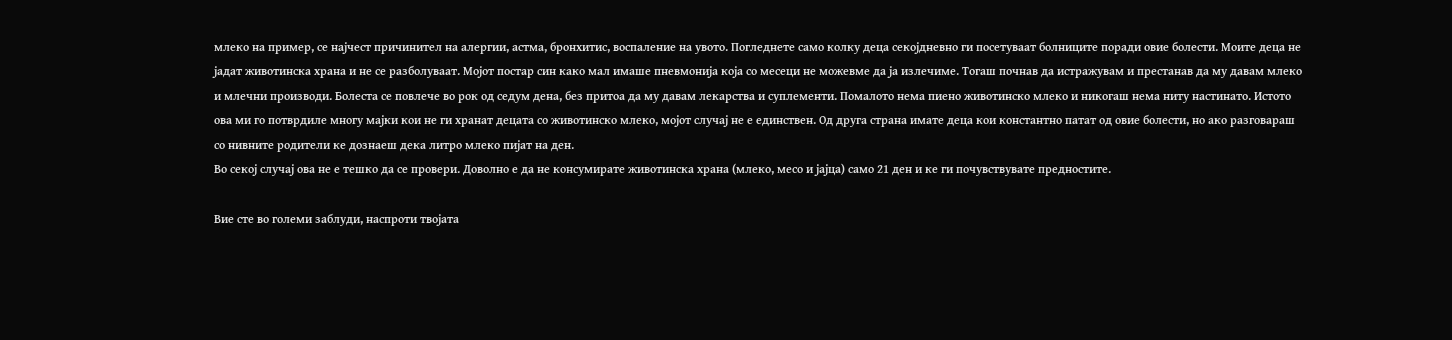млеко на пример, се најчест причинител на алергии, астма, бронхитис, воспаление на увото. Погледнете само колку деца секојдневно ги посетуваат болниците поради овие болести. Моите деца не јадат животинска храна и не се разболуваат. Мојот постар син како мал имаше пневмонија која со месеци не можевме да ја излечиме. Тогаш почнав да истражувам и престанав да му давам млеко и млечни производи. Болеста се повлече во рок од седум дена, без притоа да му давам лекарства и суплементи. Помалото нема пиено животинско млеко и никогаш нема ниту настинато. Истото ова ми го потврдиле многу мајки кои не ги хранат децата со животинско млеко, мојот случај не е единствен. Од друга страна имате деца кои константно патат од овие болести, но ако разговараш со нивните родители ке дознаеш дека литро млеко пијат на ден.
Во секој случај ова не е тешко да се провери. Доволно е да не консумирате животинска храна (млеко, месо и јајца) само 21 ден и ке ги почувствувате предностите.

Вие сте во големи заблуди, наспроти твојата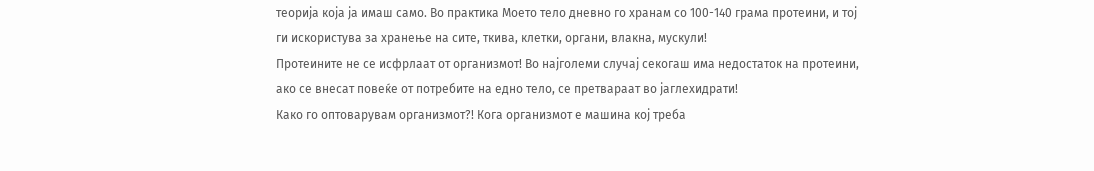теорија која ја имаш само. Во практика Моето тело дневно го хранам со 100-140 грама протеини, и тој ги искористува за хранење на сите, ткива, клетки, органи, влакна, мускули!
Протеините не се исфрлаат от организмот! Во најголеми случај секогаш има недостаток на протеини, ако се внесат повеќе от потребите на едно тело, се претвараат во јаглехидрати!
Како го оптоварувам организмот?! Кога организмот е машина кој треба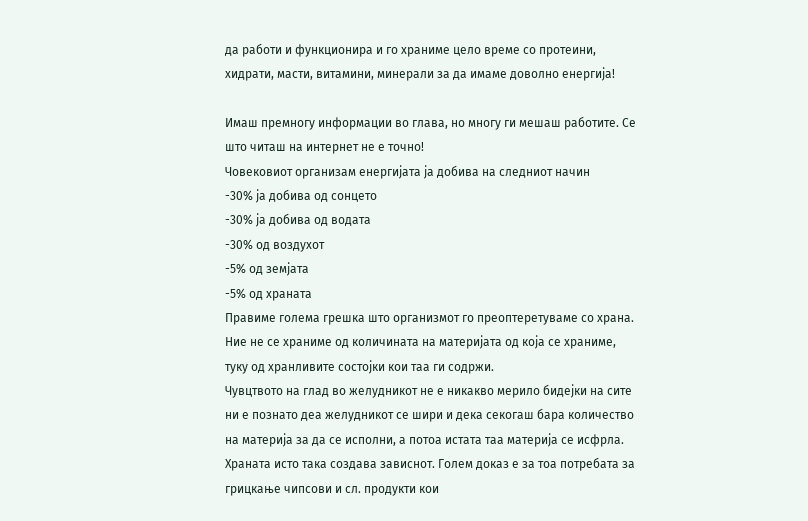да работи и функционира и го храниме цело време со протеини, хидрати, масти, витамини, минерали за да имаме доволно енергија!

Имаш премногу информации во глава, но многу ги мешаш работите. Се што читаш на интернет не е точно!
Човековиот организам енергијата ја добива на следниот начин
-30% ја добива од сонцето
-30% ја добива од водата
-30% од воздухот
-5% од земјата
-5% од храната
Правиме голема грешка што организмот го преоптеретуваме со храна. Ние не се храниме од количината на материјата од која се храниме, туку од хранливите состојки кои таа ги содржи.
Чувцтвото на глад во желудникот не е никакво мерило бидејки на сите ни е познато деа желудникот се шири и дека секогаш бара количество на материја за да се исполни, а потоа истата таа материја се исфрла.
Храната исто така создава зависнот. Голем доказ е за тоа потребата за грицкање чипсови и сл. продукти кои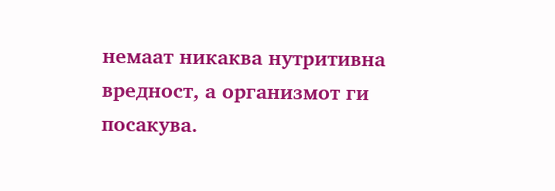немаат никаква нутритивна вредност, а организмот ги посакува.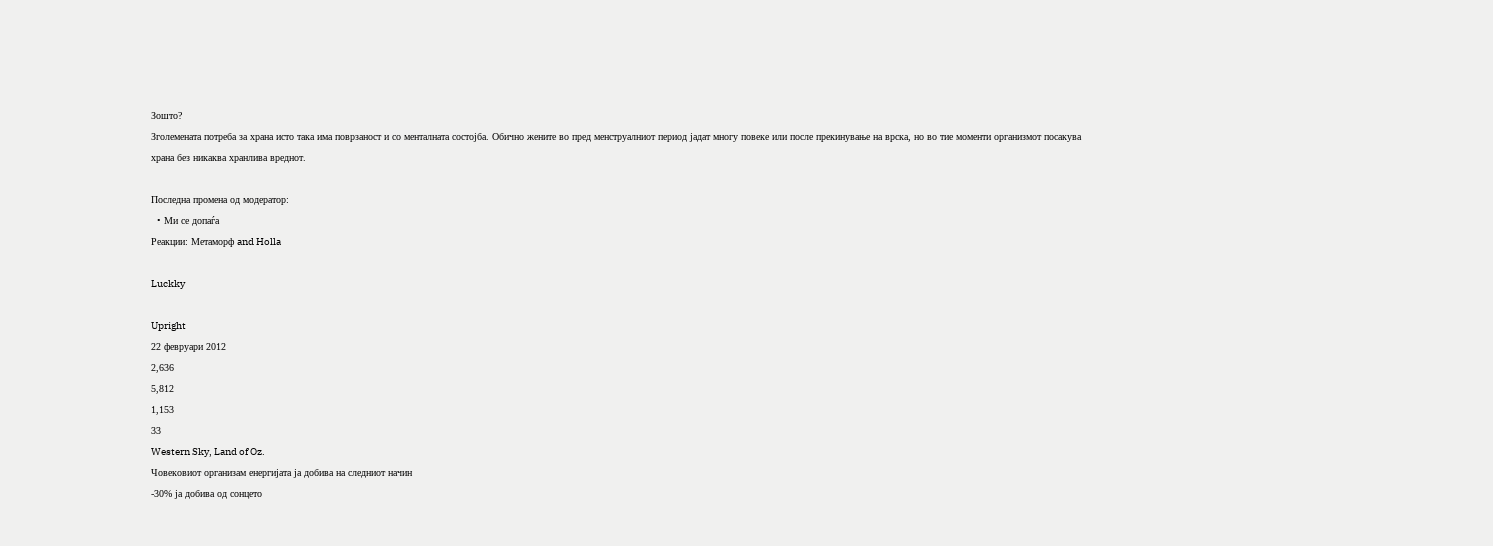Зошто?
Зголемената потреба за храна исто така има поврзаност и со менталната состојба. Обично жените во пред менструалниот период јадат многу повеке или после прекинување на врска, но во тие моменти организмот посакува храна без никаква хранлива вреднот.

Последна промена од модератор:
  • Ми се допаѓа
Реакции: Метаморф and Holla

Luckky

Upright
22 февруари 2012
2,636
5,812
1,153
33
Western Sky, Land of Oz.
Човековиот организам енергијата ја добива на следниот начин
-30% ја добива од сонцето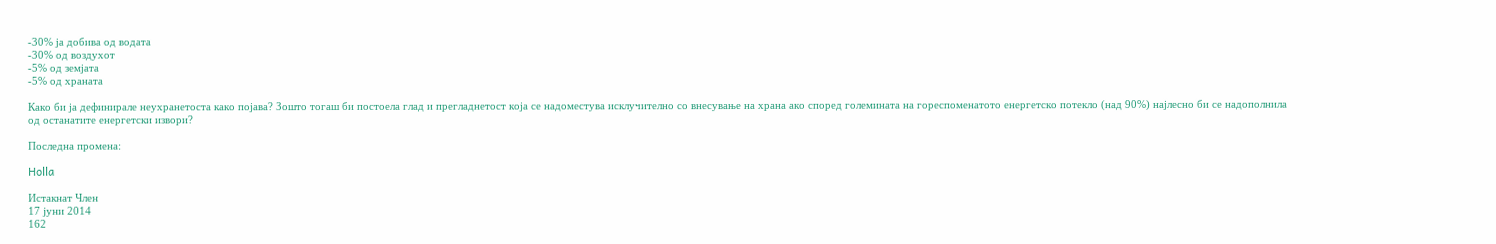-30% ја добива од водата
-30% од воздухот
-5% од земјата
-5% од храната

Како би ја дефинирале неухранетоста како појава? Зошто тогаш би постоела глад и прегладнетост која се надоместува исклучително со внесување на храна ако според големината на гореспоменатото енергетско потекло (над 90%) најлесно би се надополнила од останатите енергетски извори?

Последна промена:

Holla

Истакнат Член
17 јуни 2014
162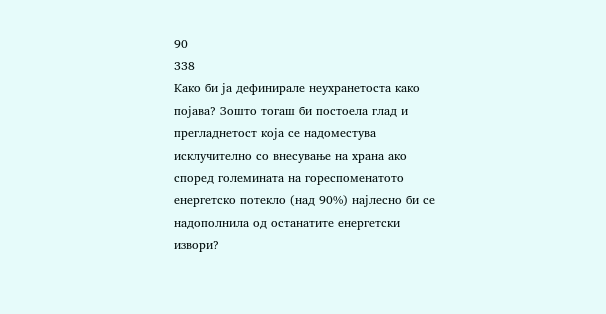90
338
Како би ја дефинирале неухранетоста како појава? Зошто тогаш би постоела глад и прегладнетост која се надоместува исклучително со внесување на храна ако според големината на гореспоменатото енергетско потекло (над 90%) најлесно би се надополнила од останатите енергетски извори?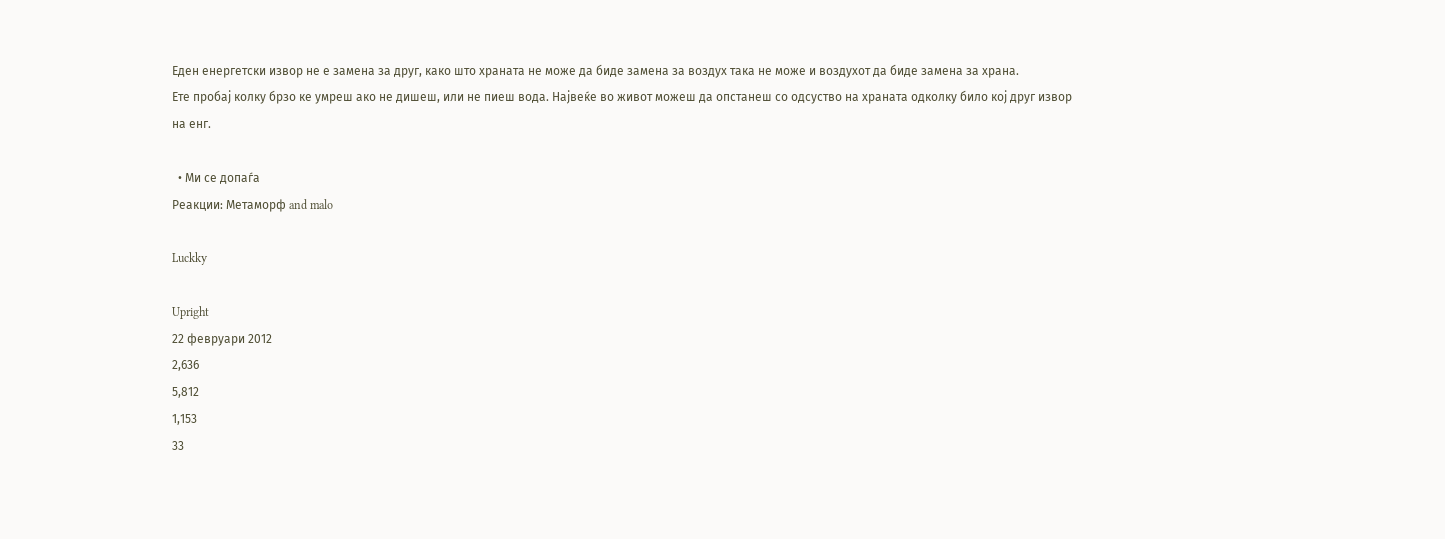Еден енергетски извор не е замена за друг, како што храната не може да биде замена за воздух така не може и воздухот да биде замена за храна.
Ете пробај колку брзо ке умреш ако не дишеш, или не пиеш вода. Највеќе во живот можеш да опстанеш со одсуство на храната одколку било кој друг извор на енг.

  • Ми се допаѓа
Реакции: Метаморф and malo

Luckky

Upright
22 февруари 2012
2,636
5,812
1,153
33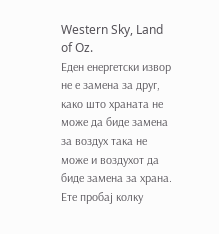Western Sky, Land of Oz.
Еден енергетски извор не е замена за друг, како што храната не може да биде замена за воздух така не може и воздухот да биде замена за храна.
Ете пробај колку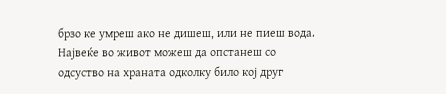брзо ке умреш ако не дишеш, или не пиеш вода. Највеќе во живот можеш да опстанеш со одсуство на храната одколку било кој друг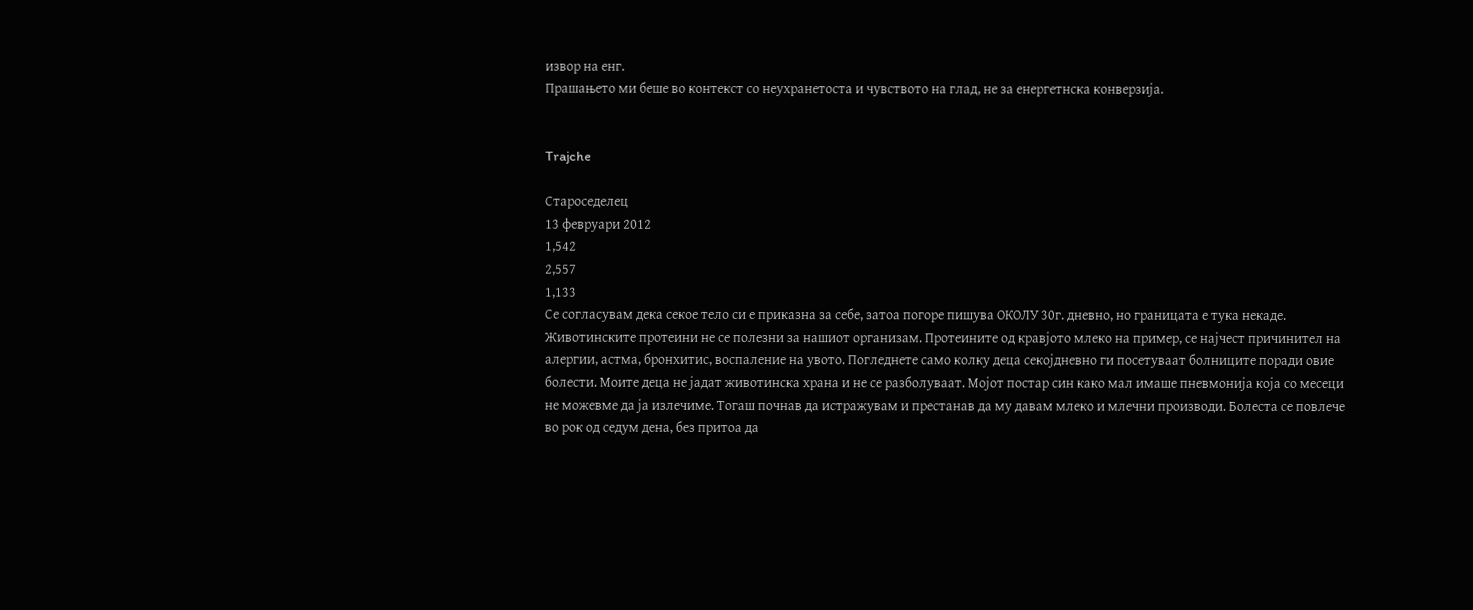извор на енг.
Прашањето ми беше во контекст со неухранетоста и чувството на глад, не за енергетнска конверзија.


Trajche

Староседелец
13 февруари 2012
1,542
2,557
1,133
Се согласувам дека секое тело си е приказна за себе, затоа погоре пишува ОКОЛУ 30г. дневно, но границата е тука некаде.
Животинските протеини не се полезни за нашиот организам. Протеините од кравјото млеко на пример, се најчест причинител на алергии, астма, бронхитис, воспаление на увото. Погледнете само колку деца секојдневно ги посетуваат болниците поради овие болести. Моите деца не јадат животинска храна и не се разболуваат. Мојот постар син како мал имаше пневмонија која со месеци не можевме да ја излечиме. Тогаш почнав да истражувам и престанав да му давам млеко и млечни производи. Болеста се повлече во рок од седум дена, без притоа да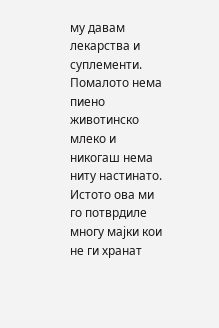му давам лекарства и суплементи. Помалото нема пиено животинско млеко и никогаш нема ниту настинато. Истото ова ми го потврдиле многу мајки кои не ги хранат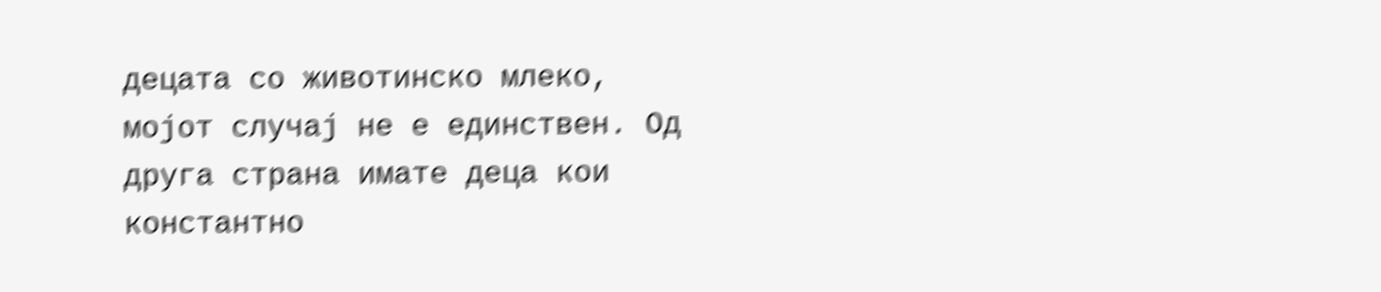децата со животинско млеко, мојот случај не е единствен. Од друга страна имате деца кои константно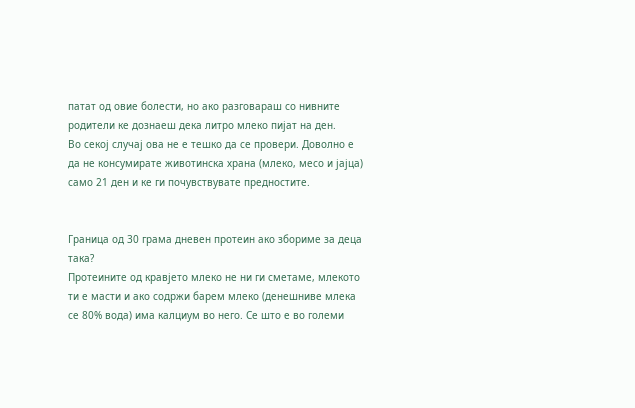патат од овие болести, но ако разговараш со нивните родители ке дознаеш дека литро млеко пијат на ден.
Во секој случај ова не е тешко да се провери. Доволно е да не консумирате животинска храна (млеко, месо и јајца) само 21 ден и ке ги почувствувате предностите.


Граница од 30 грама дневен протеин ако збориме за деца така?
Протеините од кравјето млеко не ни ги сметаме, млекото ти е масти и ако содржи барем млеко (денешниве млека се 80% вода) има калциум во него. Се што е во големи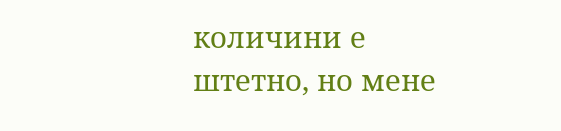количини е штетно, но мене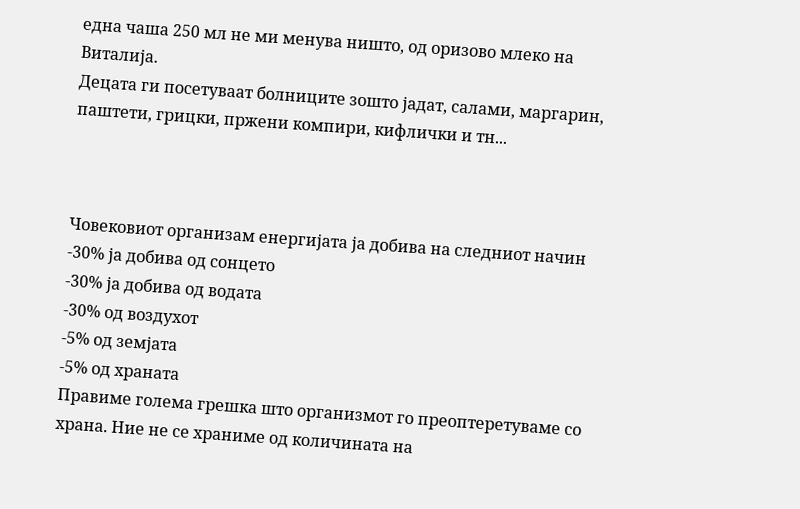една чаша 250 мл не ми менува ништо, од оризово млеко на Виталија.
Децата ги посетуваат болниците зошто јадат, салами, маргарин, паштети, грицки, пржени компири, кифлички и тн...



Човековиот организам енергијата ја добива на следниот начин
-30% ја добива од сонцето
-30% ја добива од водата
-30% од воздухот
-5% од земјата
-5% од храната
Правиме голема грешка што организмот го преоптеретуваме со храна. Ние не се храниме од количината на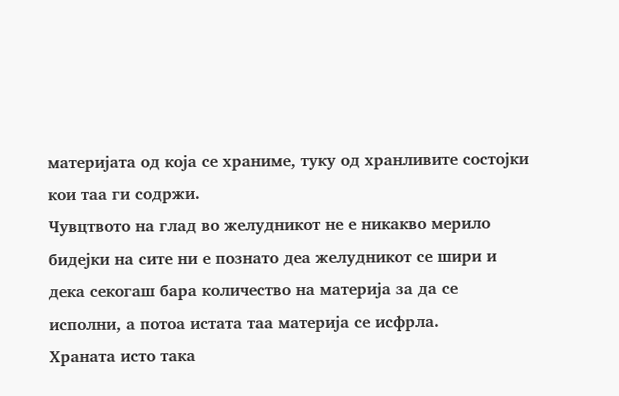материјата од која се храниме, туку од хранливите состојки кои таа ги содржи.
Чувцтвото на глад во желудникот не е никакво мерило бидејки на сите ни е познато деа желудникот се шири и дека секогаш бара количество на материја за да се исполни, а потоа истата таа материја се исфрла.
Храната исто така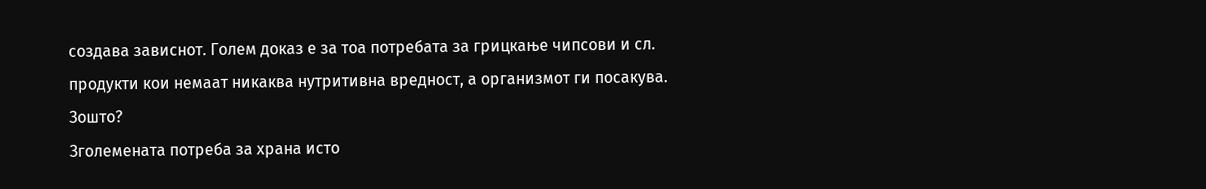создава зависнот. Голем доказ е за тоа потребата за грицкање чипсови и сл. продукти кои немаат никаква нутритивна вредност, а организмот ги посакува. Зошто?
Зголемената потреба за храна исто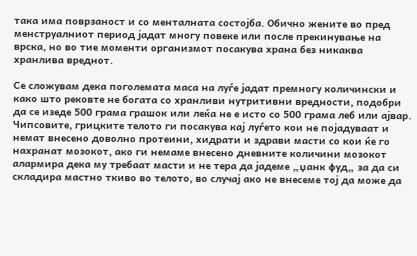така има поврзаност и со менталната состојба. Обично жените во пред менструалниот период јадат многу повеке или после прекинување на врска, но во тие моменти организмот посакува храна без никаква хранлива вреднот.

Се сложувам дека поголемата маса на луѓе јадат премногу количински и како што рековте не богата со хранливи нутритивни вредности, подобри да се изеде 500 грама грашок или леќа не е исто со 500 грама леб или ајвар.
Чипсовите, грицките телото ги посакува кај луѓето кои не појадуваат и немат внесено доволно протеини, хидрати и здрави масти со кои ќе го нахранат мозокот, ако ги немаме внесено дневните количини мозокот алармира дека му требаат масти и не тера да јадеме „џанк фуд„ за да си складира мастно ткиво во телото, во случај ако не внесеме тој да може да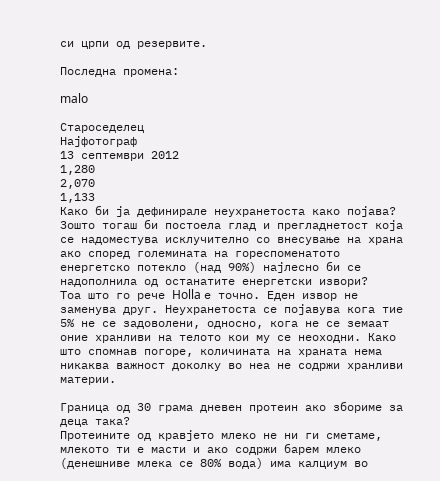си црпи од резервите.

Последна промена:

malo

Староседелец
Најфотограф
13 септември 2012
1,280
2,070
1,133
Како би ја дефинирале неухранетоста како појава? Зошто тогаш би постоела глад и прегладнетост која се надоместува исклучително со внесување на храна ако според големината на гореспоменатото енергетско потекло (над 90%) најлесно би се надополнила од останатите енергетски извори?
Тоа што го рече Holla е точно. Еден извор не заменува друг. Неухранетоста се појавува кога тие 5% не се задоволени, односно, кога не се земаат оние хранливи на телото кои му се неоходни. Како што спомнав погоре, количината на храната нема никаква важност доколку во неа не содржи хранливи материи.

Граница од 30 грама дневен протеин ако збориме за деца така?
Протеините од кравјето млеко не ни ги сметаме, млекото ти е масти и ако содржи барем млеко (денешниве млека се 80% вода) има калциум во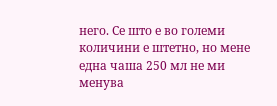него. Се што е во големи количини е штетно, но мене една чаша 250 мл не ми менува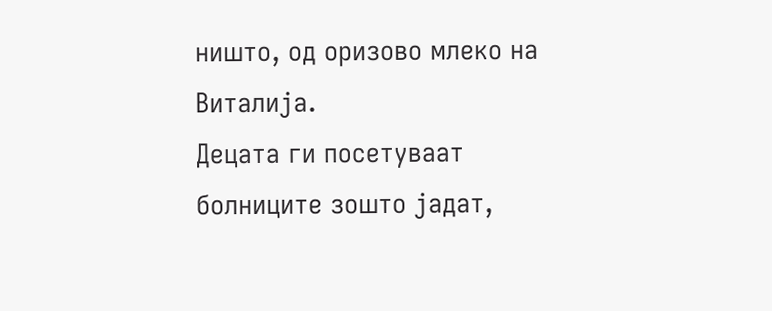ништо, од оризово млеко на Виталија.
Децата ги посетуваат болниците зошто јадат,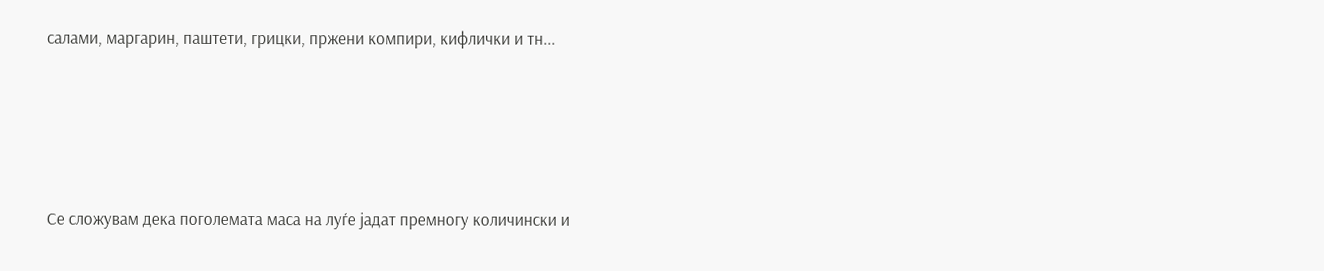салами, маргарин, паштети, грицки, пржени компири, кифлички и тн...





Се сложувам дека поголемата маса на луѓе јадат премногу количински и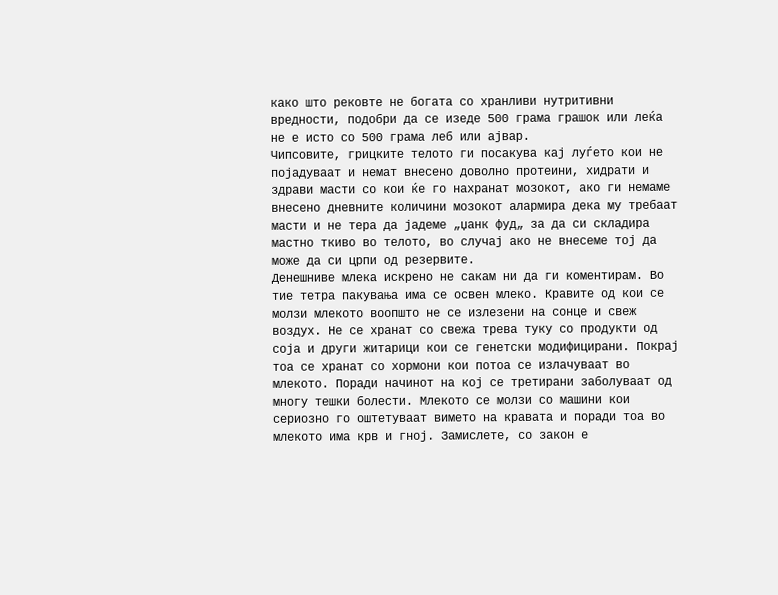како што рековте не богата со хранливи нутритивни вредности, подобри да се изеде 500 грама грашок или леќа не е исто со 500 грама леб или ајвар.
Чипсовите, грицките телото ги посакува кај луѓето кои не појадуваат и немат внесено доволно протеини, хидрати и здрави масти со кои ќе го нахранат мозокот, ако ги немаме внесено дневните количини мозокот алармира дека му требаат масти и не тера да јадеме „џанк фуд„ за да си складира мастно ткиво во телото, во случај ако не внесеме тој да може да си црпи од резервите.
Денешниве млека искрено не сакам ни да ги коментирам. Во тие тетра пакувања има се освен млеко. Кравите од кои се молзи млекото воопшто не се излезени на сонце и свеж воздух. Не се хранат со свежа трева туку со продукти од соја и други житарици кои се генетски модифицирани. Покрај тоа се хранат со хормони кои потоа се излачуваат во млекото. Поради начинот на кој се третирани заболуваат од многу тешки болести. Млекото се молзи со машини кои сериозно го оштетуваат вимето на кравата и поради тоа во млекото има крв и гној. Замислете, со закон е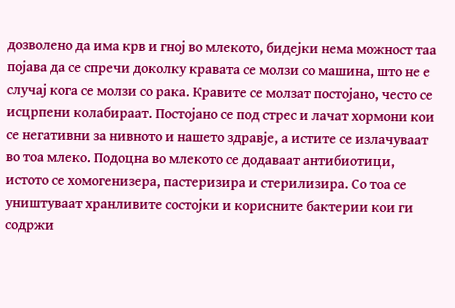дозволено да има крв и гној во млекото, бидејки нема можност таа појава да се спречи доколку кравата се молзи со машина, што не е случај кога се молзи со рака. Кравите се молзат постојано, често се исцрпени колабираат. Постојано се под стрес и лачат хормони кои се негативни за нивното и нашето здравје, а истите се излачуваат во тоа млеко. Подоцна во млекото се додаваат антибиотици, истото се хомогенизера, пастеризира и стерилизира. Со тоа се уништуваат хранливите состојки и корисните бактерии кои ги содржи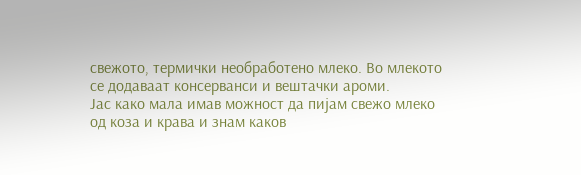свежото, термички необработено млеко. Во млекото се додаваат консерванси и вештачки ароми.
Јас како мала имав можност да пијам свежо млеко од коза и крава и знам каков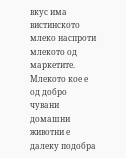вкус има вистинското млеко наспроти млекото од маркетите.
Млекото кое е од добро чувани домашни животни е далеку подобра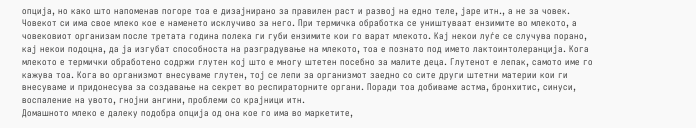опција, но како што напоменав погоре тоа е дизајнирано за правилен раст и развој на едно теле, јаре итн., а не за човек. Човекот си има свое млеко кое е наменето исклучиво за него. При термичка обработка се уништуваат ензимите во млекото, а човековиот организам после третата година полека ги губи ензимите кои го варат млекото. Кај некои луѓе се случува порано, кај некои подоцна, да ја изгубат способноста на разградување на млекото, тоа е познато под името лактоинтолеранција. Кога млекото е термички обработено содржи глутен кој што е многу штетен посебно за малите деца. Глутенот е лепак, самото име го кажува тоа. Кога во организмот внесуваме глутен, тој се лепи за организмот заедно со сите други штетни материи кои ги внесуваме и придонесува за создавање на секрет во респираторните органи. Поради тоа добиваме астма, бронхитис, синуси, воспаление на увото, гнојни ангини, проблеми со крајници итн.
Домашното млеко е далеку подобра опција од она кое го има во маркетите,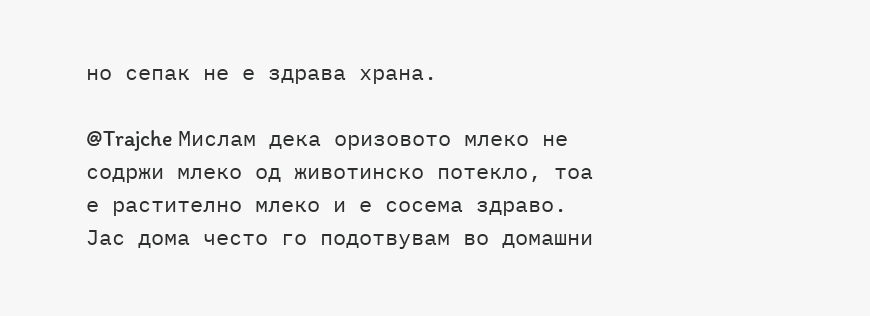но сепак не е здрава храна.

@Trajche Мислам дека оризовото млеко не содржи млеко од животинско потекло, тоа е растително млеко и е сосема здраво. Јас дома често го подотвувам во домашни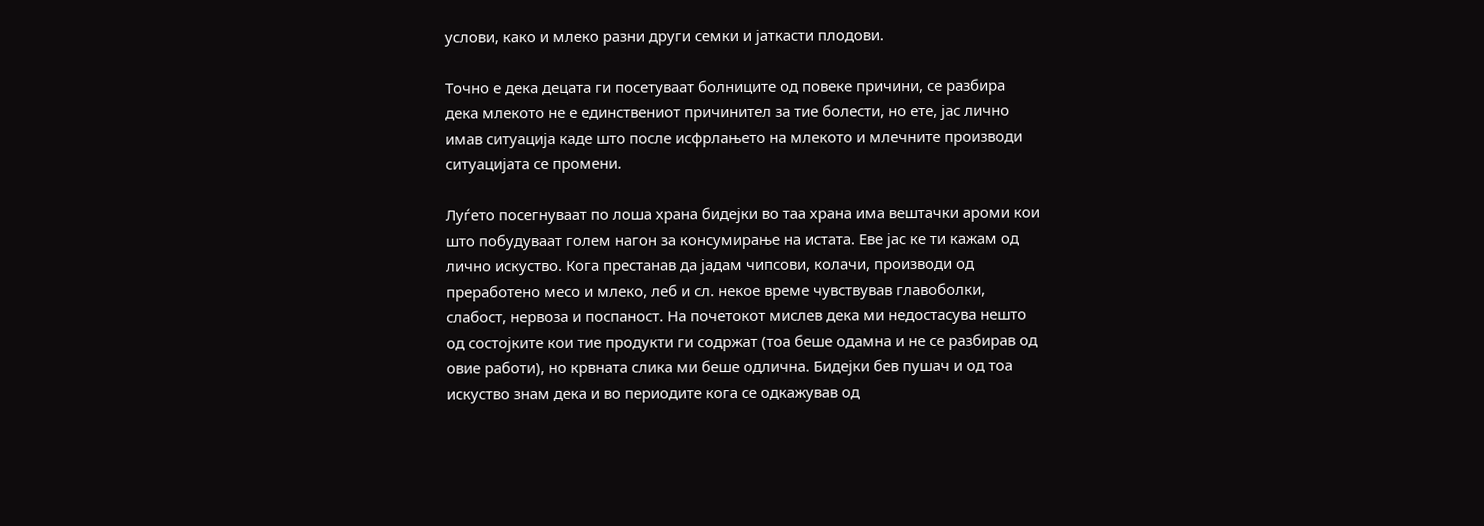услови, како и млеко разни други семки и јаткасти плодови.

Точно е дека децата ги посетуваат болниците од повеке причини, се разбира дека млекото не е единствениот причинител за тие болести, но ете, јас лично имав ситуација каде што после исфрлањето на млекото и млечните производи ситуацијата се промени.

Луѓето посегнуваат по лоша храна бидејки во таа храна има вештачки ароми кои што побудуваат голем нагон за консумирање на истата. Еве јас ке ти кажам од лично искуство. Кога престанав да јадам чипсови, колачи, производи од преработено месо и млеко, леб и сл. некое време чувствував главоболки, слабост, нервоза и поспаност. На почетокот мислев дека ми недостасува нешто од состојките кои тие продукти ги содржат (тоа беше одамна и не се разбирав од овие работи), но крвната слика ми беше одлична. Бидејки бев пушач и од тоа искуство знам дека и во периодите кога се одкажував од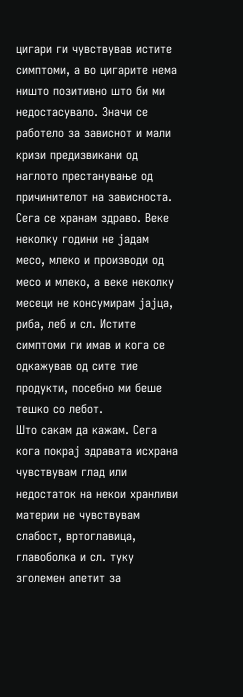цигари ги чувствував истите симптоми, а во цигарите нема ништо позитивно што би ми недостасувало. Значи се работело за зависнот и мали кризи предизвикани од наглото престанување од причинителот на зависноста.
Сега се хранам здраво. Веке неколку години не јадам месо, млеко и производи од месо и млеко, а веке неколку месеци не консумирам јајца, риба, леб и сл. Истите симптоми ги имав и кога се одкажував од сите тие продукти, посебно ми беше тешко со лебот.
Што сакам да кажам. Сега кога покрај здравата исхрана чувствувам глад или недостаток на некои хранливи материи не чувствувам слабост, вртоглавица, главоболка и сл. туку зголемен апетит за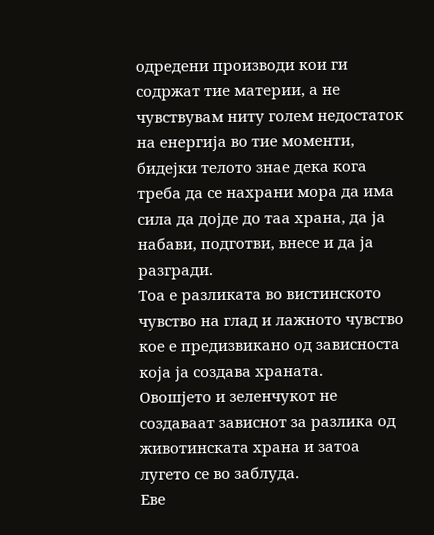одредени производи кои ги содржат тие материи, а не чувствувам ниту голем недостаток на енергија во тие моменти, бидејки телото знае дека кога треба да се нахрани мора да има сила да дојде до таа храна, да ја набави, подготви, внесе и да ја разгради.
Тоа е разликата во вистинското чувство на глад и лажното чувство кое е предизвикано од зависноста која ја создава храната.
Овошјето и зеленчукот не создаваат зависнот за разлика од животинската храна и затоа лугето се во заблуда.
Еве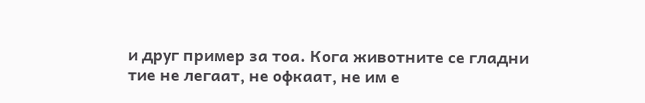и друг пример за тоа. Кога животните се гладни тие не легаат, не офкаат, не им е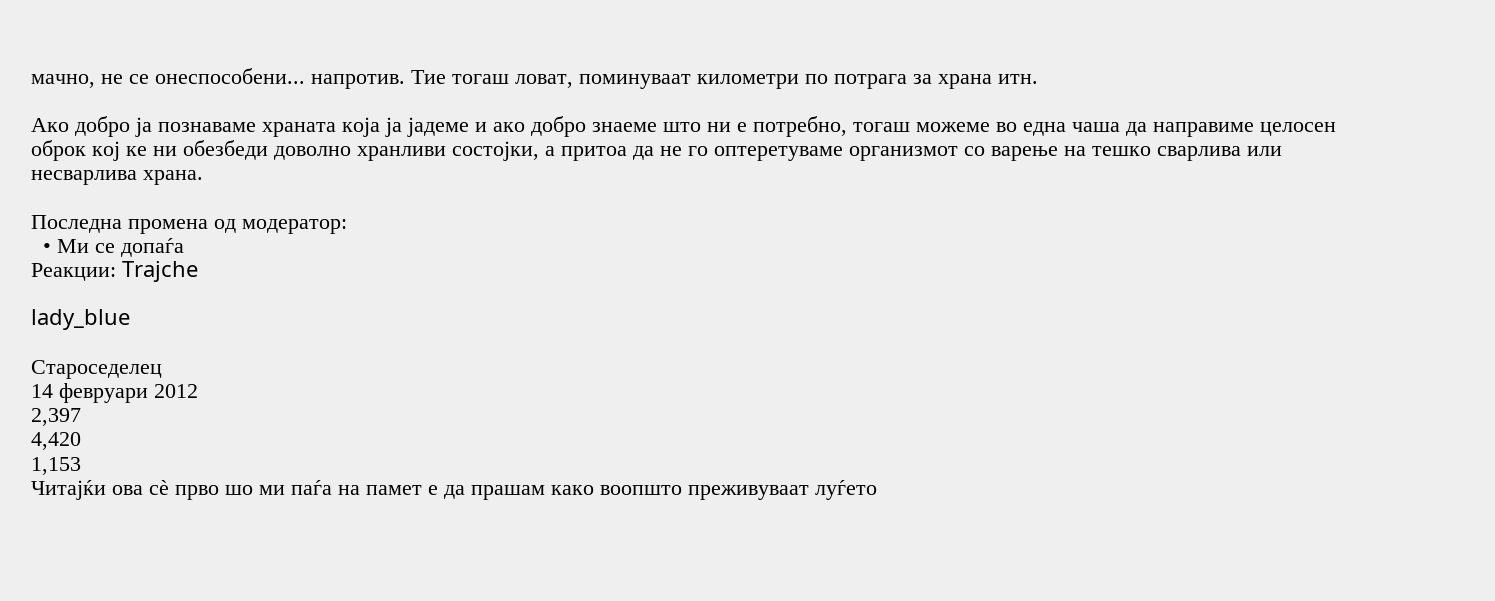мачно, не се онеспособени... напротив. Тие тогаш ловат, поминуваат километри по потрага за храна итн.

Ако добро ја познаваме храната која ја јадеме и ако добро знаеме што ни е потребно, тогаш можеме во една чаша да направиме целосен оброк кој ке ни обезбеди доволно хранливи состојки, а притоа да не го оптеретуваме организмот со варење на тешко сварлива или несварлива храна.

Последна промена од модератор:
  • Ми се допаѓа
Реакции: Trajche

lady_blue

Староседелец
14 февруари 2012
2,397
4,420
1,153
Читајќи ова сѐ прво шо ми паѓа на памет е да прашам како воопшто преживуваат луѓето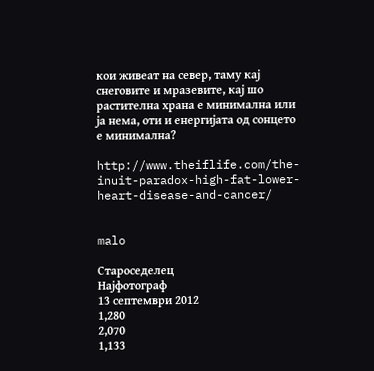кои живеат на север, таму кај снеговите и мразевите, кај шо растителна храна е минимална или ја нема, оти и енергијата од сонцето е минимална?

http://www.theiflife.com/the-inuit-paradox-high-fat-lower-heart-disease-and-cancer/


malo

Староседелец
Најфотограф
13 септември 2012
1,280
2,070
1,133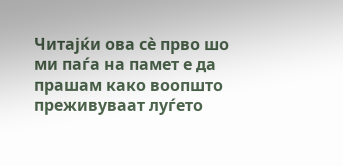Читајќи ова сѐ прво шо ми паѓа на памет е да прашам како воопшто преживуваат луѓето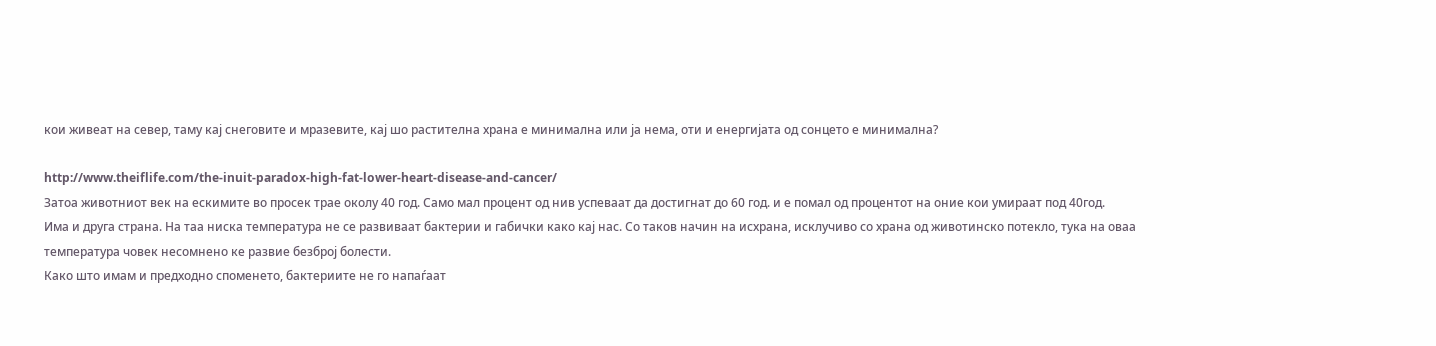кои живеат на север, таму кај снеговите и мразевите, кај шо растителна храна е минимална или ја нема, оти и енергијата од сонцето е минимална?

http://www.theiflife.com/the-inuit-paradox-high-fat-lower-heart-disease-and-cancer/
Затоа животниот век на ескимите во просек трае околу 40 год. Само мал процент од нив успеваат да достигнат до 60 год. и е помал од процентот на оние кои умираат под 40год.
Има и друга страна. На таа ниска температура не се развиваат бактерии и габички како кај нас. Со таков начин на исхрана, исклучиво со храна од животинско потекло, тука на оваа температура човек несомнено ке развие безброј болести.
Како што имам и предходно споменето, бактериите не го напаѓаат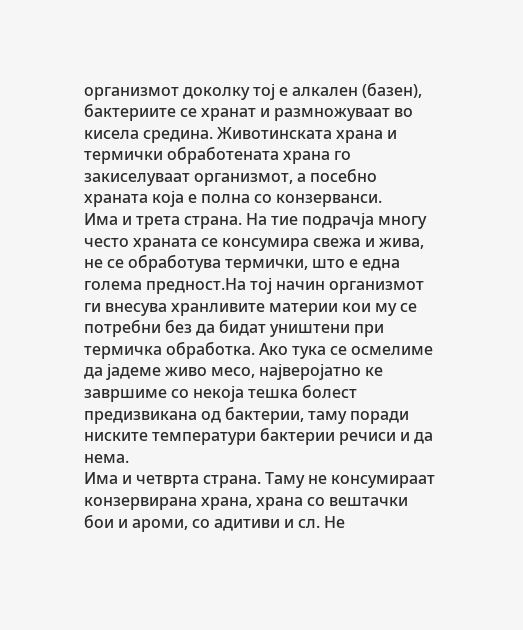организмот доколку тој е алкален (базен), бактериите се хранат и размножуваат во кисела средина. Животинската храна и термички обработената храна го закиселуваат организмот, а посебно храната која е полна со конзерванси.
Има и трета страна. На тие подрачја многу често храната се консумира свежа и жива, не се обработува термички, што е една голема предност.На тој начин организмот ги внесува хранливите материи кои му се потребни без да бидат уништени при термичка обработка. Ако тука се осмелиме да јадеме живо месо, најверојатно ке завршиме со некоја тешка болест предизвикана од бактерии, таму поради ниските температури бактерии речиси и да нема.
Има и четврта страна. Таму не консумираат конзервирана храна, храна со вештачки бои и ароми, со адитиви и сл. Не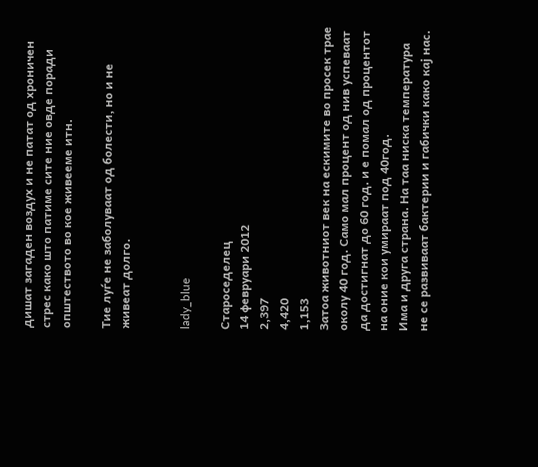дишат загаден воздух и не патат од хроничен стрес како што патиме сите ние овде поради општеството во кое живееме итн.

Тие луѓе не заболуваат од болести, но и не живеат долго.


lady_blue

Староседелец
14 февруари 2012
2,397
4,420
1,153
Затоа животниот век на ескимите во просек трае околу 40 год. Само мал процент од нив успеваат да достигнат до 60 год. и е помал од процентот на оние кои умираат под 40год.
Има и друга страна. На таа ниска температура не се развиваат бактерии и габички како кај нас.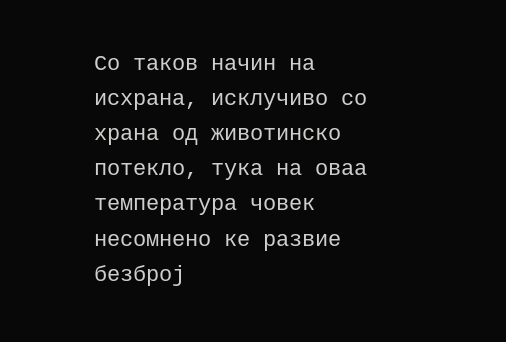Со таков начин на исхрана, исклучиво со храна од животинско потекло, тука на оваа температура човек несомнено ке развие безброј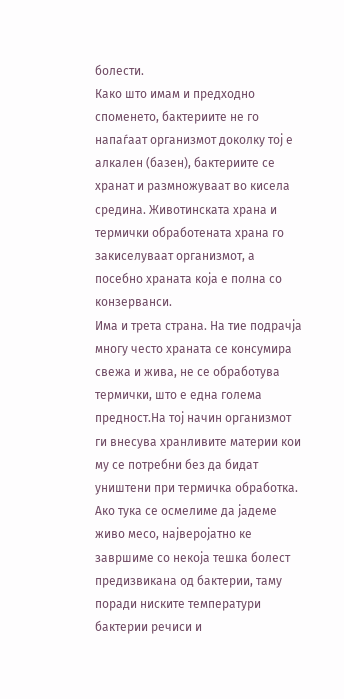болести.
Како што имам и предходно споменето, бактериите не го напаѓаат организмот доколку тој е алкален (базен), бактериите се хранат и размножуваат во кисела средина. Животинската храна и термички обработената храна го закиселуваат организмот, а посебно храната која е полна со конзерванси.
Има и трета страна. На тие подрачја многу често храната се консумира свежа и жива, не се обработува термички, што е една голема предност.На тој начин организмот ги внесува хранливите материи кои му се потребни без да бидат уништени при термичка обработка. Ако тука се осмелиме да јадеме живо месо, најверојатно ке завршиме со некоја тешка болест предизвикана од бактерии, таму поради ниските температури бактерии речиси и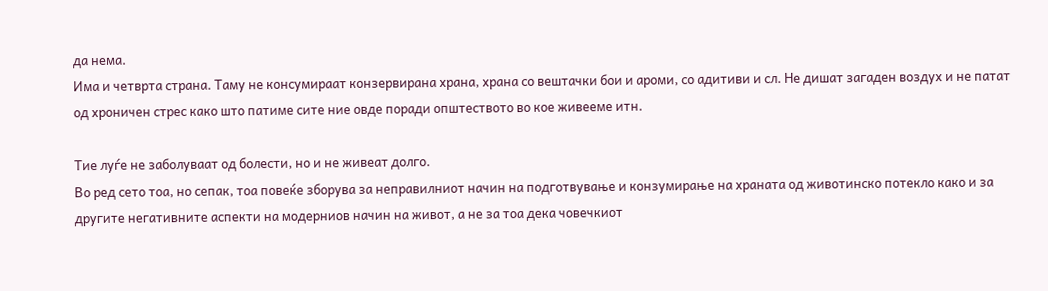да нема.
Има и четврта страна. Таму не консумираат конзервирана храна, храна со вештачки бои и ароми, со адитиви и сл. Не дишат загаден воздух и не патат од хроничен стрес како што патиме сите ние овде поради општеството во кое живееме итн.

Тие луѓе не заболуваат од болести, но и не живеат долго.
Во ред сето тоа, но сепак, тоа повеќе зборува за неправилниот начин на подготвување и конзумирање на храната од животинско потекло како и за другите негативните аспекти на модерниов начин на живот, а не за тоа дека човечкиот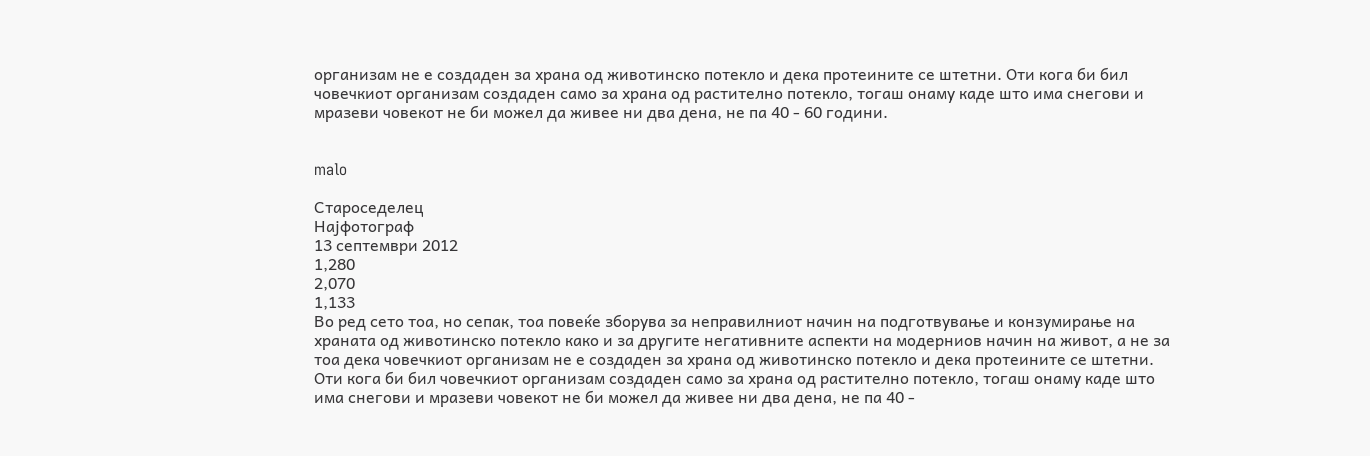организам не е создаден за храна од животинско потекло и дека протеините се штетни. Оти кога би бил човечкиот организам создаден само за храна од растително потекло, тогаш онаму каде што има снегови и мразеви човекот не би можел да живее ни два дена, не па 40 - 60 години.


malo

Староседелец
Најфотограф
13 септември 2012
1,280
2,070
1,133
Во ред сето тоа, но сепак, тоа повеќе зборува за неправилниот начин на подготвување и конзумирање на храната од животинско потекло како и за другите негативните аспекти на модерниов начин на живот, а не за тоа дека човечкиот организам не е создаден за храна од животинско потекло и дека протеините се штетни. Оти кога би бил човечкиот организам создаден само за храна од растително потекло, тогаш онаму каде што има снегови и мразеви човекот не би можел да живее ни два дена, не па 40 -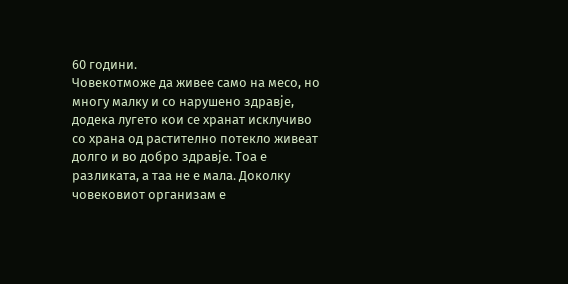60 години.
Човекотможе да живее само на месо, но многу малку и со нарушено здравје, додека лугето кои се хранат исклучиво со храна од растително потекло живеат долго и во добро здравје. Тоа е разликата, а таа не е мала. Доколку човековиот организам е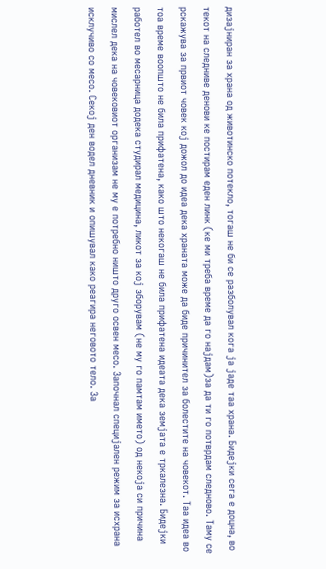дизајниран за храна од животинско потекло, тогаш не би се разболувал кога ја јаде таа храна. Бидејки сега е доцна, во текот на следниве денови ке постирам еден линк (ке ми треба време да го најдам)за да ти го потврдам следново. Таму се рскажува за првиот човек кој дожол до идеа дека храната може да биде причинител за болестите на човекот. Таа идеа во тоа време воопшто не била прифатена, како што некогаш не била прифатена идеата дека земјата е тркалезна. Бидејки работел во месарница додека студирал медицина, ликот за кој зборувам (не му го памтам името) од некоја си причина мислел дека на човековиот организам не му е потребно ништо друго освен месо. Започнал специјален режим за исхрана исклучиво со месо. Секој ден водел дневник и опишувал како реагира неговото тело. За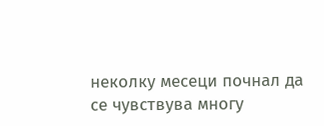неколку месеци почнал да се чувствува многу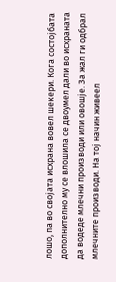лошо, па во својата исхрана вовел шекери. Кога состојбата дополнително му се влошила се двоумел дали во исхраната да водеде млечни производи или овошје. За жал ги одбрал млечните производи. На тој начин живеел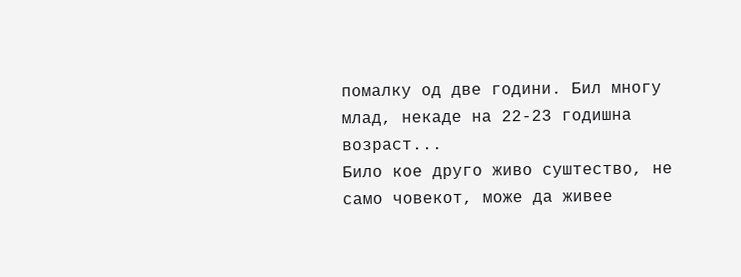помалку од две години. Бил многу млад, некаде на 22-23 годишна возраст...
Било кое друго живо суштество, не само човекот, може да живее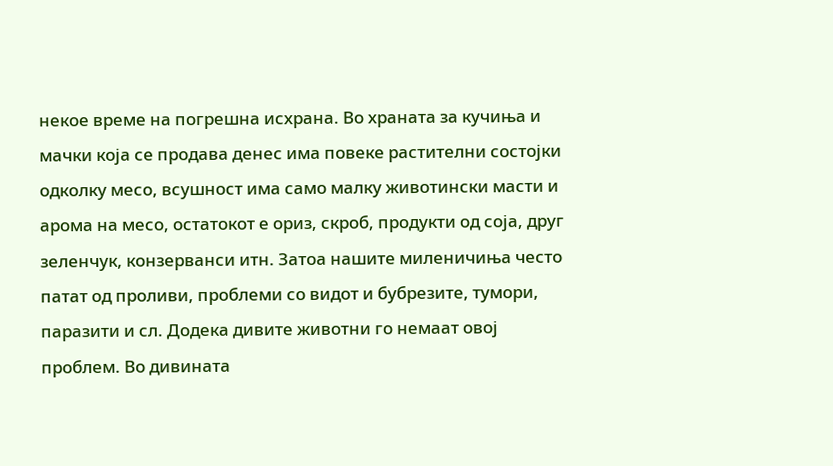некое време на погрешна исхрана. Во храната за кучиња и мачки која се продава денес има повеке растителни состојки одколку месо, всушност има само малку животински масти и арома на месо, остатокот е ориз, скроб, продукти од соја, друг зеленчук, конзерванси итн. Затоа нашите миленичиња често патат од проливи, проблеми со видот и бубрезите, тумори, паразити и сл. Додека дивите животни го немаат овој проблем. Во дивината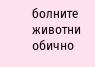болните животни обично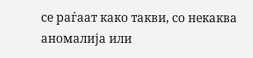се раѓаат како такви, со некаква аномалија или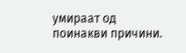умираат од поинакви причини.